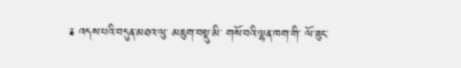༉ འདས་པའི་བདུན་མཐའ་ལུ་ མཇུག་བསྡུ་མི་ གསོ་བའི་ལྷན་ཁག་གི་ ལོ་ཟུང་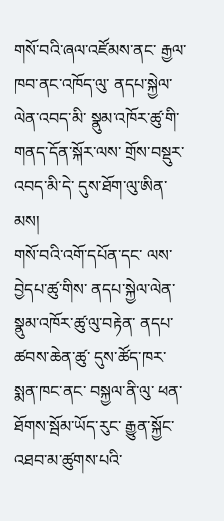གསོ་བའི་ཞལ་འཛོམས་ནང་ རྒྱལ་ཁབ་ནང་འཁོད་ལུ་ ནདཔ་སྐྱེལ་ལེན་འབད་མི་ སྣུམ་འཁོར་ཚུ་གི་ གནད་དོན་སྐོར་ལས་ གྲོས་བསྡུར་འབད་མི་དེ་ དུས་ཐོག་ལུ་ཨིན་མས།
གསོ་བའི་འགོ་དཔོན་དང་ ལས་བྱེདཔ་ཚུ་གིས་ ནདཔ་སྐྱེལ་ལེན་སྣུམ་འཁོར་ཚུ་ལུ་བརྟེན་ ནདཔ་ཚབས་ཆེན་ཚུ་ དུས་ཚོད་ཁར་ སྨན་ཁང་ནང་ བསྐྱལ་ནི་ལུ་ ཕན་ཐོགས་སྦོམ་ཡོད་རུང་ རྒྱུན་སྐྱོང་འཐབ་མ་ཚུགས་པའི་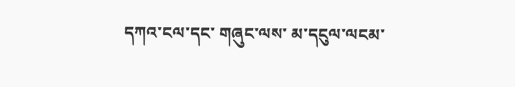དཀའ་ངལ་དང་ གཞུང་ལས་ མ་དངུལ་ལངམ་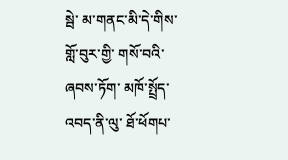སྦེ་ མ་གནང་མི་དེ་གིས་ གློ་བུར་གྱི་ གསོ་བའི་ཞབས་ཏོག་ མཁོ་སྤྲོད་འབད་ནི་ལུ་ ཐོ་ཕོགཔ་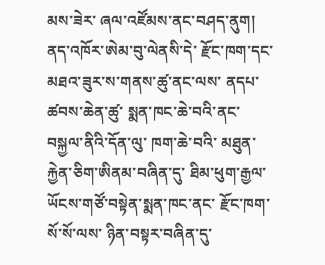མས་ཟེར་ ཞལ་འཛོམས་ནང་བཤད་ནུག།
ནད་འཁོར་ཨེམ་བུ་ལེནསི་དེ་ རྫོང་ཁག་དང་ མཐའ་ཟུར་ས་གནས་ཚུ་ནང་ལས་ ནདཔ་ཚབས་ཆེན་ཚུ་ སྨན་ཁང་ཆེ་བའི་ནང་ བསྐྱལ་ནིའི་དོན་ལུ་ ཁག་ཆེ་བའི་ མཐུན་རྐྱེན་ཅིག་ཨིནམ་བཞིན་དུ་ ཐིམ་ཕུག་རྒྱལ་ཡོངས་གཙོ་བསྟེན་སྨན་ཁང་ནང་ རྫོང་ཁག་སོ་སོ་ལས་ ཉིན་བསྟར་བཞིན་དུ་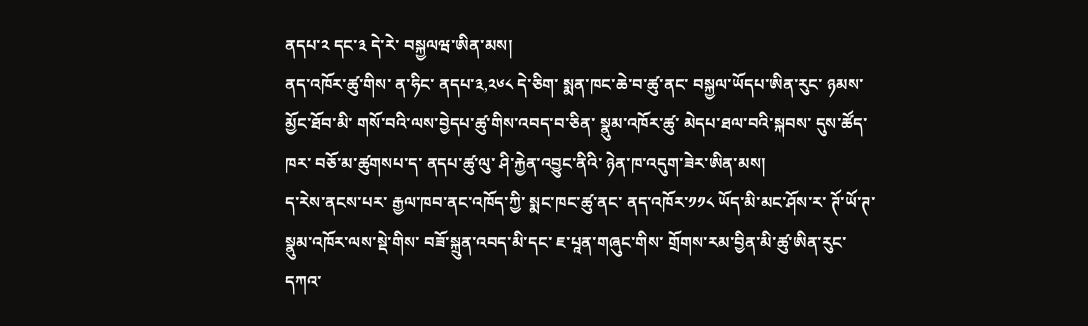ནདཔ་༢ དང་༣ དེ་རེ་ བསྐྱལཝ་ཨིན་མས།
ནད་འཁོར་ཚུ་གིས་ ན་ཧིང་ ནདཔ་༣,༢༦༨ དེ་ཅིག་ སྨན་ཁང་ཆེ་བ་ཚུ་ནང་ བསྐྱལ་ཡོདཔ་ཨིན་རུང་ ཉམས་མྱོང་ཐོབ་མི་ གསོ་བའི་ལས་བྱེདཔ་ཚུ་གིས་འབད་བ་ཅིན་ སྣུམ་འཁོར་ཚུ་ མེདཔ་ཐལ་བའི་སྐབས་ དུས་ཚོད་ཁར་ བཅོ་མ་ཚུགསཔ་ད་ ནདཔ་ཚུ་ལུ་ ཤི་རྐྱེན་འབྱུང་ནིའི་ ཉེན་ཁ་འདུག་ཟེར་ཨིན་མས།
ད་རེས་ནངས་པར་ རྒྱལ་ཁབ་ནང་འཁོད་ཀྱི་ སྨང་ཁང་ཚུ་ནང་ ནད་འཁོར་༡༡༨ ཡོད་མི་མང་ཤོས་ར་ ཊོ་ཡོ་ཊ་སྣུམ་འཁོར་ལས་སྡེ་གིས་ བཟོ་སྐྲུན་འབད་མི་དང་ ཇ་པཱན་གཞུང་གིས་ གྲོགས་རམ་བྱིན་མི་ཚུ་ཨིན་རུང་ དཀའ་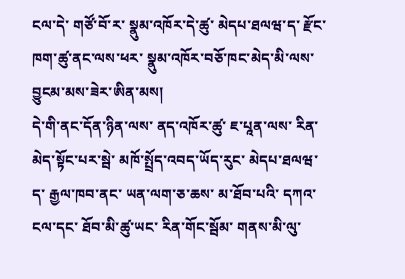ངལ་དེ་ གཙོ་བོ་ར་ སྣུམ་འཁོར་དེ་ཚུ་ མེདཔ་ཐལཝ་ད་ རྫོང་ཁག་ཚུ་ནང་ལས་ཕར་ སྣུམ་འཁོར་བཅོ་ཁང་མེད་མི་ལས་ བྱུངམ་མས་ཟེར་ཨིན་མས།
དེ་གི་ནང་དོན་ཉིན་ལས་ ནད་འཁོར་ཚུ་ ཇ་པཱན་ལས་ རིན་མེད་སྟོང་པར་སྦེ་ མཁོ་སྤྲོད་འབད་ཡོད་རུང་ མེདཔ་ཐལཝ་ད་ རྒྱལ་ཁབ་ནང་ ཡན་ལག་ཅ་ཆས་ མ་ཐོབ་པའི་ དཀའ་ངལ་དང་ ཐོབ་མི་ཚུ་ཡང་ རིན་གོང་སྦོམ་ གནས་མི་ལུ་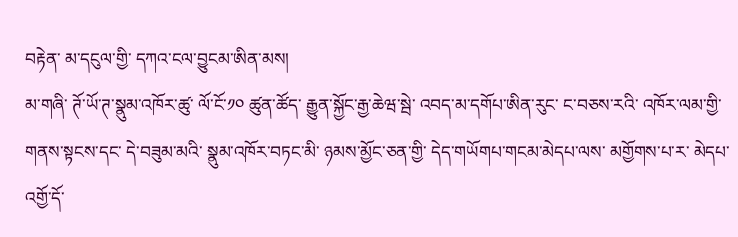བརྟེན་ མ་དངུལ་གྱི་ དཀའ་ངལ་བྱུངམ་ཨིན་མས།
མ་གཞི་ ཊོ་ཡོ་ཊ་སྣུམ་འཁོར་ཚུ་ ལོ་ངོ་༡༠ ཚུན་ཚོད་ རྒྱུན་སྐྱོང་རྒྱ་ཆེཝ་སྦེ་ འབད་མ་དགོཔ་ཨིན་རུང་ ང་བཅས་རའི་ འཁོར་ལམ་གྱི་ གནས་སྟངས་དང་ དེ་བཟུམ་མའི་ སྣུམ་འཁོར་བཏང་མི་ ཉམས་མྱོང་ཅན་གྱི་ དེད་གཡོགཔ་གངམ་མེདཔ་ལས་ མགྱོགས་པ་ར་ མེདཔ་འགྱོ་དོ་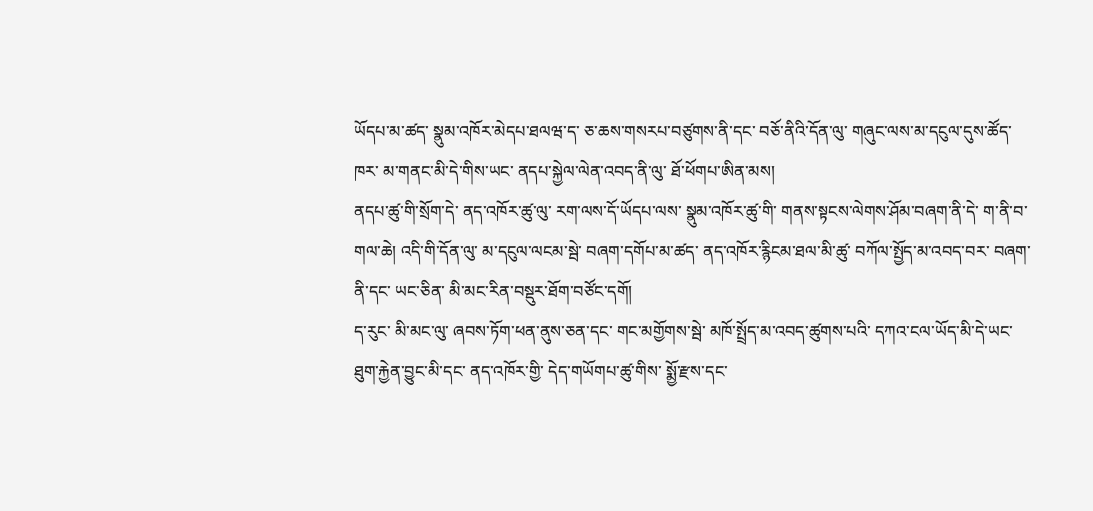ཡོདཔ་མ་ཚད་ སྣུམ་འཁོར་མེདཔ་ཐལཝ་ད་ ཅ་ཆས་གསརཔ་བཙུགས་ནི་དང་ བཅོ་ནིའི་དོན་ལུ་ གཞུང་ལས་མ་དངུལ་དུས་ཚོད་ཁར་ མ་གནང་མི་དེ་གིས་ཡང་ ནདཔ་སྐྱེལ་ལེན་འབད་ནི་ལུ་ ཐོ་ཕོགཔ་ཨིན་མས།
ནདཔ་ཚུ་གི་སྲོག་དེ་ ནད་འཁོར་ཚུ་ལུ་ རག་ལས་དོ་ཡོདཔ་ལས་ སྣུམ་འཁོར་ཚུ་གི་ གནས་སྟངས་ལེགས་ཤོམ་བཞག་ནི་དེ་ ག་ནི་བ་གལ་ཆེ། འདི་གི་དོན་ལུ་ མ་དངུལ་ལངམ་སྦེ་ བཞག་དགོཔ་མ་ཚད་ ནད་འཁོར་རྙིངམ་ཐལ་མི་ཚུ་ བཀོལ་སྤྱོད་མ་འབད་བར་ བཞག་ནི་དང་ ཡང་ཅིན་ མི་མང་རིན་བསྡུར་ཐོག་བཙོང་དགོ།
ད་རུང་ མི་མང་ལུ་ ཞབས་ཏོག་ཕན་ནུས་ཅན་དང་ གང་མགྱོགས་སྦེ་ མཁོ་སྤྲོད་མ་འབད་ཚུགས་པའི་ དཀའ་ངལ་ཡོད་མི་དེ་ཡང་ ཐུག་རྐྱེན་བྱུང་མི་དང་ ནད་འཁོར་གྱི་ དེད་གཡོགཔ་ཚུ་གིས་ སྨྱོ་རྫས་དང་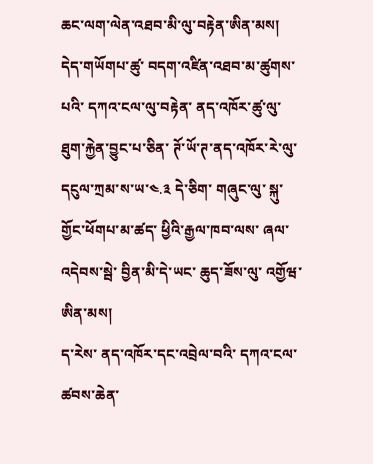ཆང་ལག་ལེན་འཐབ་མི་ལུ་བརྟེན་ཨིན་མས།
དེད་གཡོགཔ་ཚུ་ བདག་འཛིན་འཐབ་མ་ཚུགས་པའི་ དཀའ་ངལ་ལུ་བརྟེན་ ནད་འཁོར་ཚུ་ལུ་ ཐུག་རྐྱེན་བྱུང་པ་ཅིན་ ཊོ་ཡོ་ཊ་ནད་འཁོར་རེ་ལུ་ དངུལ་ཀྲམ་ས་ཡ་༤.༣ དེ་ཅིག་ གཞུང་ལུ་ སྐུ་གྱོང་ཕོགཔ་མ་ཚད་ ཕྱིའི་རྒྱལ་ཁབ་ལས་ ཞལ་འདེབས་སྦེ་ བྱིན་མི་དེ་ཡང་ ཆུད་ཟོས་ལུ་ འགྱོཝ་ཨིན་མས།
ད་རེས་ ནད་འཁོར་དང་འབྲེལ་བའི་ དཀའ་ངལ་ཚབས་ཆེན་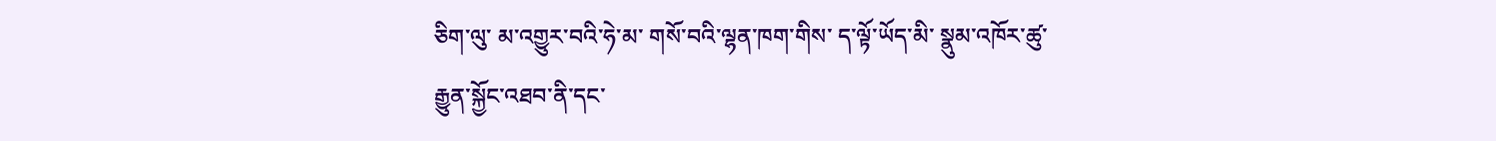ཅིག་ལུ་ མ་འགྱུར་བའི་ཧེ་མ་ གསོ་བའི་ལྷན་ཁག་གིས་ ད་ལྟོ་ཡོད་མི་ སྣུམ་འཁོར་ཚུ་ རྒྱུན་སྐྱོང་འཐབ་ནི་དང་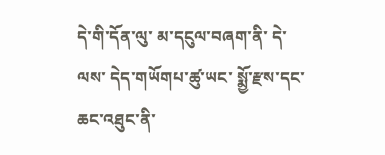དེ་གི་དོན་ལུ་ མ་དངུལ་བཞག་ནི་ དེ་ལས་ དེད་གཡོགཔ་ཚུ་ཡང་ སྨྱོ་རྫས་དང་ ཆང་འཐུང་ནི་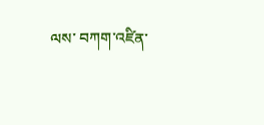ལས་ བཀག་འཛིན་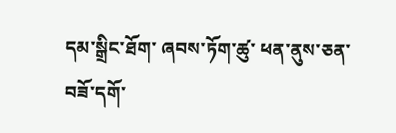དམ་སྒྲིང་ཐོག་ ཞབས་ཏོག་ཚུ་ ཕན་ནུས་ཅན་བཟོ་དགོ་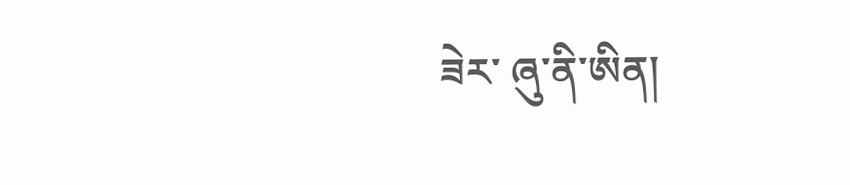ཟེར་ ཞུ་ནི་ཨིན།